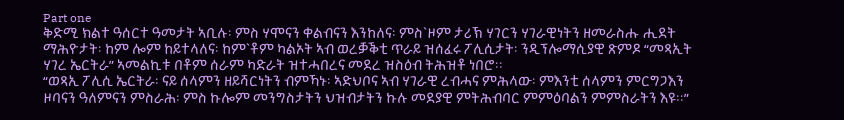Part one
ቅድሚ ክልተ ዓሰርተ ዓመታት ኣቢሉ፡ ምስ ሃሞናን ቀልብናን እንከለና፡ ምስ`ዞም ታሪኽ ሃገርን ሃገራዊነትን ዘመራስሑ ሒደት ማሕዮታት፡ ከም ሎም ከይተላለና፡ ከም`ቶም ካልኦት ኣብ ወረቓቕቲ ጥራይ ዝሰፈሩ ፖሊሲታት፡ ንዲፕሎማሲያዊ ጽምዶ “መጻኢት ሃገረ ኤርትራ” ኣመልኪቱ በቶም ሰራም ካድራት ዝተሓበረና መደረ ዝስዕብ ትሕዝቶ ነበሮ፡፡
“ወጻኢ ፖሊሲ ኤርትራ፡ ናይ ሰላምን ዘይሻርነትን ብምኻኑ፡ ኣድህቦና ኣብ ሃገራዊ ረብሓና ምሕላው፡ ምእንቲ ሰላምን ምርግጋእን ዞባናን ዓለምናን ምስራሕ፡ ምስ ኩሎም መንግስታትን ህዝብታትን ኩሉ መደያዊ ምትሕብባር ምምዕባልን ምምስራትን እዩ፡፡”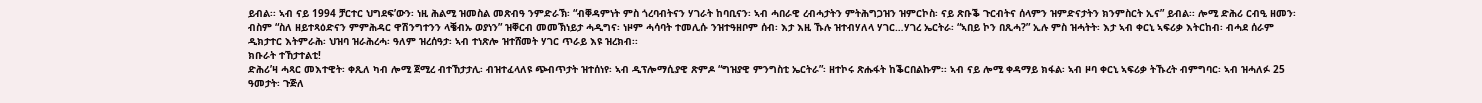ይብል፡፡ ኣብ ናይ 1994 ቻርተር ህግደፍ’ውን፡ ነዚ ሕልሚ ዝመስል መጽብዓ ንምድራኽ፡ “ብቐዳምነት ምስ ጎረባብትናን ሃገራት ከባቢናን፡ ኣብ ሓበራዊ ረብሓታትን ምትሕግጋዝን ዝምርኮስ፡ ናይ ጽቡቕ ጉርብትና ሰላምን ዝምድናታትን ክንምስርት ኢና” ይብል፡፡ ሎሚ ድሕሪ ርብዒ ዘመን፡ ብስም “ስለ ዘይተጻዕድናን ምምሕዳር ዋሽንግተንን ላቔብኡ ወያነን” ዝቐርብ መመኽነይታ ሓዲግና፡ ነዞም ሓሳባት ተመሊሱ ንዝተዓዘቦም ሰብ፡ እታ እዚ ኹሉ ዝተብሃለላ ሃገር…ሃገረ ኤርትራ፡ “ኣበይ ኮን በጺሓ?” ኢሉ ምስ ዝሓትት፡ እታ ኣብ ቀርኒ ኣፍሪቃ እትርከብ፡ ብሓደ ሰራም ዲክታተር እትምራሕ፡ ህዝባ ዝራሕረሓ፡ ዓለም ዝረሰዓታ፡ ኣብ ተነጽሎ ዝተሸመት ሃገር ጥራይ እዩ ዝረክብ፡፡
ክቡራት ተኸታተልቲ!
ድሕሪ’ዛ ሓጻር መእተዊት፡ ቀጺለ ካብ ሎሚ ጀሚረ ብተኸታታሊ፡ ብዝተፈላለዩ ጭብጥታት ዝተሰነየ፡ ኣብ ዲፕሎማሲያዊ ጽምዶ “ግዝያዊ ምንግስቲ ኤርትራ”፡ ዘተኮሩ ጽሑፋት ከቕርበልኩም፡፡ ኣብ ናይ ሎሚ ቀዳማይ ክፋል፡ ኣብ ዞባ ቀርኒ ኣፍሪቃ ትኹረት ብምግባር፡ ኣብ ዝሓለፉ 25 ዓመታት፡ ጉጅለ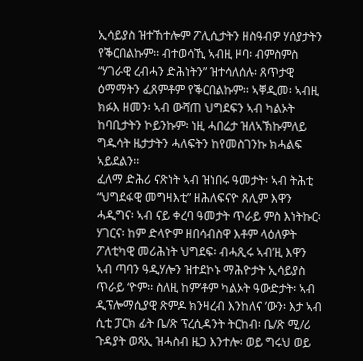ኢሳይያስ ዝተኸተሎም ፖሊሲታትን ዘስዓብዎ ሃሰያታትን የቕርበልኩም፡፡ ብተወሳኺ ኣብዚ ዞባ፡ ብምስምስ “ሃገራዊ ረብሓን ድሕነትን” ዝተሳለሰሉ፡ ጸጥታዊ ዕማማትን ፈጸምቶም የቕርበልኩም፡፡ ኣቐዲመ፡ ኣብዚ ክፉእ ዘመን፡ ኣብ ውሻጠ ህግደፍን ኣብ ካልኦት ከባቢታትን ኮይንኩም፡ ነዚ ሓበሬታ ዝለኣኽኩምለይ ግዱሳት ዜታታትን ሓለፍትን ከየመስገንኩ ክሓልፍ ኣይደልን፡፡
ፈለማ ድሕሪ ናጽነት ኣብ ዝነበሩ ዓመታት፡ ኣብ ትሕቲ “ህግደፋዊ መግዛእቲ” ዘሕለፍናዮ ጸሊም እዋን ሓዲግና፡ ኣብ ናይ ቀረባ ዓመታት ጥራይ ምስ እነትኩር፡ ሃገርና፡ ከም ድላዮም ዘበሳብስዋ እቶም ላዕለዎት ፖለቲካዊ መሪሕነት ህግደፍ፡ ብሓጺሩ ኣብ’ዚ እዋን ኣብ ጣባን ዓዲሃሎን ዝተደኮኑ ማሕዮታት ኢሳይያስ ጥራይ ‘ዮም፡፡ ስለዚ ከም’ቶም ካልኦት ዓውድታት፡ ኣብ ዲፕሎማሲያዊ ጽምዶ ክንዛረብ እንከለና ’ውን፡ እታ ኣብ ሲቲ ፓርክ ፊት ቤ/ጽ ፕረሲዳንት ትርከብ፡ ቤ/ጽ ሚ/ሪ ጉዳያት ወጻኢ ዝሓስብ ዜጋ እንተሎ፡ ወይ ግሩህ ወይ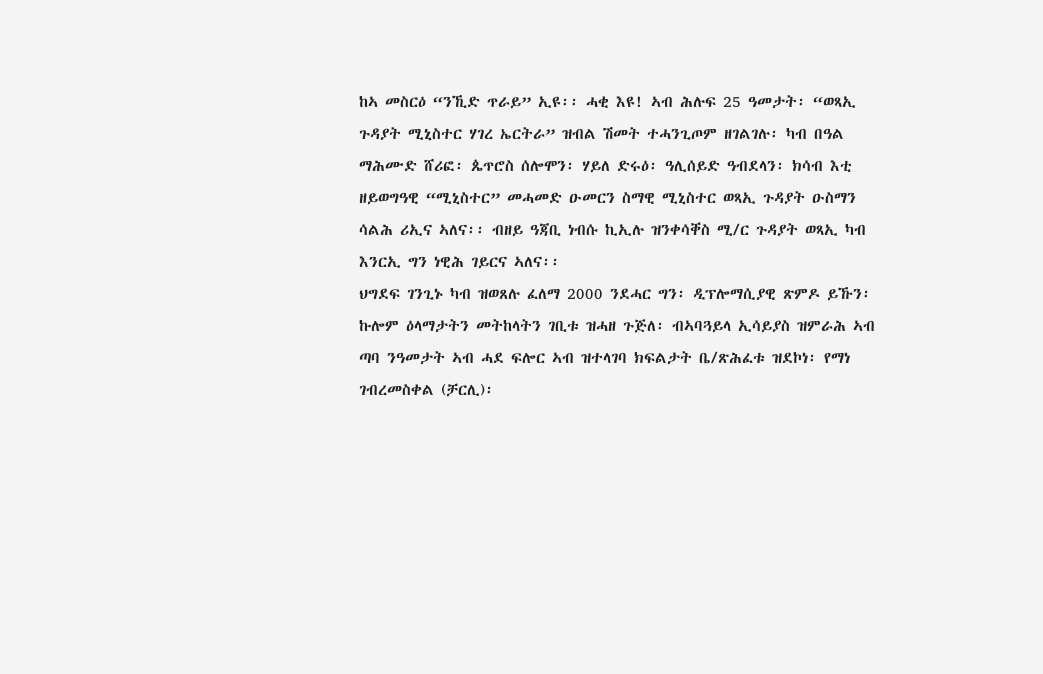ከኣ መስርዕ “ንኺድ ጥራይ” ኢዩ፡፡ ሓቂ እዩ! ኣብ ሕሉፍ 25 ዓመታት፡ “ወጻኢ ጉዳያት ሚኒስተር ሃገረ ኤርትራ” ዝብል ሽመት ተሓንጊጦም ዘገልገሉ፡ ካብ በዓል ማሕሙድ ሸሪፎ፡ ጴጥሮስ ሰሎሞን፡ ሃይለ ድሩዕ፡ ዓሊሰይድ ዓብደላን፡ ክሳብ እቲ ዘይወግዓዊ “ሚኒስተር” መሓመድ ዑመርን ስማዊ ሚኒስተር ወጻኢ ጉዳያት ዑስማን ሳልሕ ሪኢና ኣለና፡፡ ብዘይ ዓጃቢ ነብሱ ኪኢሉ ዝንቀሳቐስ ሚ/ር ጉዳያት ወጻኢ ካብ እንርኢ ግን ነዊሕ ገይርና ኣለና፡፡
ህግደፍ ገንጊኑ ካብ ዝወጸሉ ፈለማ 2000 ንደሓር ግን፡ ዲፕሎማሲያዊ ጽምዶ ይኹን፡ ኩሎም ዕላማታትን መትከላትን ገቢቱ ዝሓዘ ጉጅለ፡ ብኣባጓይላ ኢሳይያስ ዝምራሕ ኣብ ጣባ ንዓመታት ኣብ ሓደ ፍሎር ኣብ ዝተላገባ ክፍልታት ቤ/ጽሕፈቱ ዝደኮነ፡ የማነ ገብረመስቀል (ቻርሊ)፡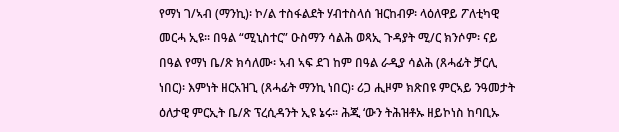የማነ ገ/ኣብ (ማንኪ)፡ ኮ/ል ተስፋልደት ሃብተስላሰ ዝርከብዎ፡ ላዕለዋይ ፖለቲካዊ መርሓ ኢዩ፡፡ በዓል “ሚኒስተር” ዑስማን ሳልሕ ወጻኢ ጉዳያት ሚ/ር ክንሶም፡ ናይ በዓል የማነ ቤ/ጽ ክሳለሙ፡ ኣብ ኣፍ ደገ ከም በዓል ራዲያ ሳልሕ (ጸሓፊት ቻርሊ ነበር)፡ እምነት ዘርአዝጊ (ጸሓፊት ማንኪ ነበር)፡ ሪጋ ሒዞም ክጽበዩ ምርኣይ ንዓመታት ዕለታዊ ምርኢት ቤ/ጽ ፕረሲዳንት ኢዩ ኔሩ፡፡ ሕጂ ‘ውን ትሕዝቶኡ ዘይኮነስ ከባቢኡ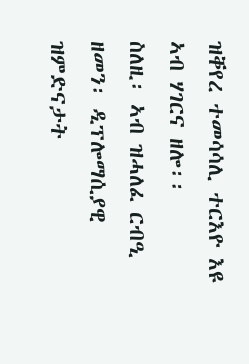ዝቐየረ ተመሳሳሊ ተርእዮ እዩ ኣብ ሃገርና ዘሎ፡፡
ስለዚ፡ ኣብ ዝሓለፈ ርብዒ ዘመን፡ ዲፕሎማሲያዊ ዝምድናታት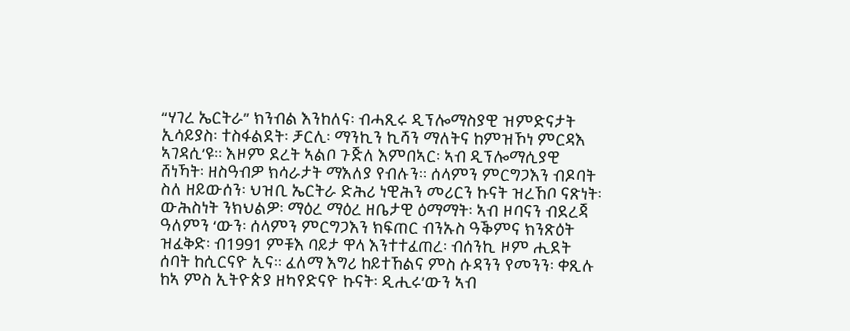“ሃገረ ኤርትራ” ክንብል እንከለና፡ ብሓጺሩ ዲፕሎማስያዊ ዝምድናታት ኢሳይያስ፡ ተስፋልደት፡ ቻርሊ፡ ማንኪን ኪሻን ማለትና ከምዝኾነ ምርዳእ ኣገዳሲ’ዩ፡፡ እዞም ደረት ኣልቦ ጉጅለ እምበኣር፡ ኣብ ዲፕሎማሲያዊ ሸነኻት፡ ዘስዓብዎ ክሳራታት ማእለያ የብሉን፡፡ ሰላምን ምርግጋእን ብዶባት ስለ ዘይውሰን፡ ህዝቢ ኤርትራ ድሕሪ ነዊሕን መሪርን ኩናት ዝረኸቦ ናጽነት፡ ውሕስነት ንክህልዎ፡ ማዕረ ማዕረ ዘቤታዊ ዕማማት፡ ኣብ ዞባናን ብደረጃ ዓለምን ‘ውን፡ ሰላምን ምርግጋእን ክፍጠር ብንኡስ ዓቕምና ክንጽዕት ዝፈቅድ፡ ብ1991 ምቹእ ባይታ ዋላ እንተተፈጠረ፡ ብሰንኪ ዞም ሒደት ሰባት ከሲርናዮ ኢና፡፡ ፈለማ እግሪ ከይተኸልና ምስ ሱዳንን የመንን፡ ቀጺሉ ከኣ ምስ ኢትዮጵያ ዘካየድናዮ ኩናት፡ ዲሒሩ’ውን ኣብ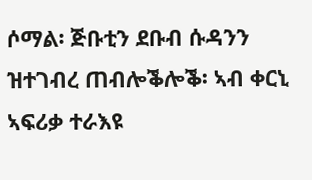ሶማል፡ ጅቡቲን ደቡብ ሱዳንን ዝተገብረ ጠብሎቕሎቕ፡ ኣብ ቀርኒ ኣፍሪቃ ተራእዩ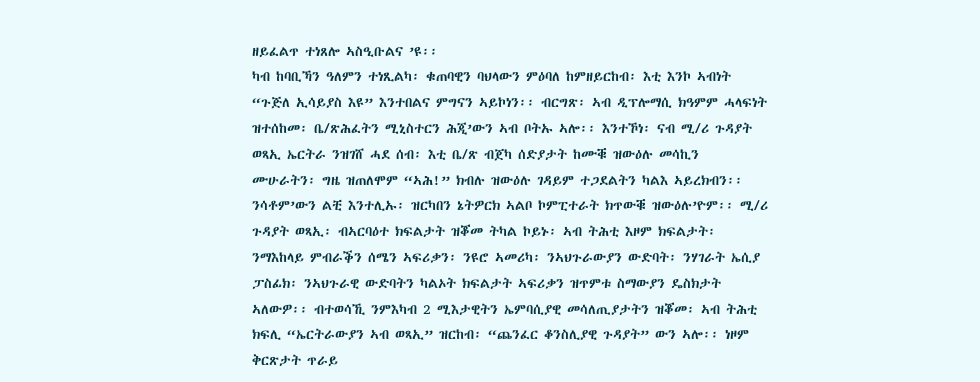ዘይፈልጥ ተነጸሎ ኣስዒቡልና ’ዩ፡፡
ካብ ከባቢኻን ዓለምን ተነጺልካ፡ ቁጠባዊን ባህላውን ምዕባለ ከምዘይርከብ፡ እቲ እንኮ ኣብነት “ጉጅለ ኢሳይያስ እዩ” እንተበልና ምግናን ኣይኮነን፡፡ ብርግጽ፡ ኣብ ዲፕሎማሲ ክዓምም ሓላፍነት ዝተሰከመ፡ ቤ/ጽሕፈትን ሚኒስተርን ሕጂ’ውን ኣብ ቦትኡ ኣሎ፡፡ እንተኾነ፡ ናብ ሚ/ሪ ጉዳያት ወጻኢ ኤርትራ ንዝገሸ ሓደ ሰብ፡ እቲ ቤ/ጽ ብጀካ ሰድያታት ከሙቑ ዝውዕሉ መሳኪን ሙሁራትን፡ ግዜ ዝጠለሞም “ኣሕ!” ክብሉ ዝውዕሉ ገዳይም ተጋደልትን ካልእ ኣይረክብን፡፡ ንሳቶም’ውን ልቺ እንተሊኡ፡ ዝርካበን ኔትዎርክ ኣልቦ ኮምፒተራት ክጥውቑ ዝውዕሉ’ዮም፡፡ ሚ/ሪ ጉዳያት ወጻኢ፡ ብኣርባዕተ ክፍልታት ዝቖመ ትካል ኮይኑ፡ ኣብ ትሕቲ እዞም ክፍልታት፡ ንማእከላይ ምብራቕን ሰሜን ኣፍሪቃን፡ ንዩሮ ኣመሪካ፡ ንኣህጉራውያን ውድባት፡ ንሃገራት ኤሲያ ፓስፊክ፡ ንኣህጉራዊ ውድባትን ካልኦት ክፍልታት ኣፍሪቃን ዝጥምቱ ስማውያን ዴስክታት ኣለውዎ፡፡ ብተወሳኺ ንምእካብ 2 ሚእታዊትን ኤምባሲያዊ መሳለጢያታትን ዝቖመ፡ ኣብ ትሕቲ ክፍሊ “ኤርትራውያን ኣብ ወጻኢ” ዝርከብ፡ “ጨንፈር ቆንስሊያዊ ጉዳያት” ውን ኣሎ፡፡ ነዞም ቅርጽታት ጥራይ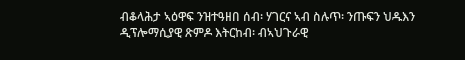ብቆላሕታ ኣዕዋፍ ንዝተዓዘበ ሰብ፡ ሃገርና ኣብ ስሉጥ፡ ንጡፍን ህዱእን ዲፕሎማሲያዊ ጽምዶ እትርከብ፡ ብኣህጉራዊ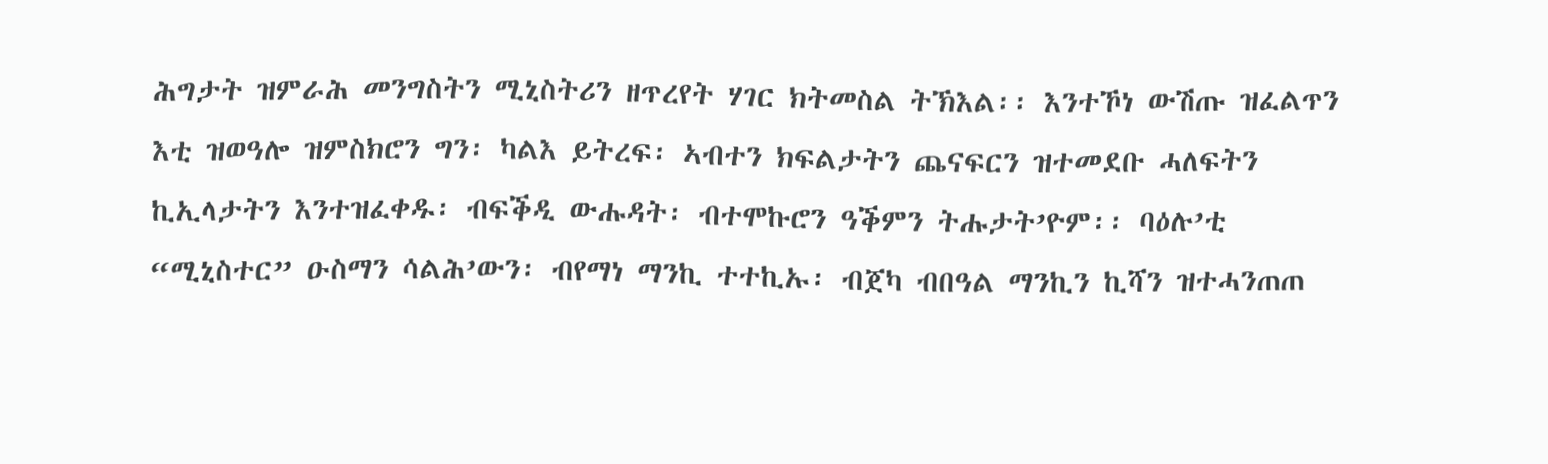ሕግታት ዝምራሕ መንግስትን ሚኒስትሪን ዘጥረየት ሃገር ክትመስል ትኽእል፡፡ እንተኾነ ውሽጡ ዝፈልጥን እቲ ዝወዓሎ ዝምስክሮን ግን፡ ካልእ ይትረፍ፡ ኣብተን ክፍልታትን ጨናፍርን ዝተመደቡ ሓለፍትን ኪኢላታትን እንተዝፈቀዱ፡ ብፍቕዲ ውሑዳት፡ ብተሞኩሮን ዓቕምን ትሑታት’ዮም፡፡ ባዕሉ’ቲ “ሚኒስተር” ዑስማን ሳልሕ’ውን፡ ብየማነ ማንኪ ተተኪኡ፡ ብጀካ ብበዓል ማንኪን ኪሻን ዝተሓንጠጠ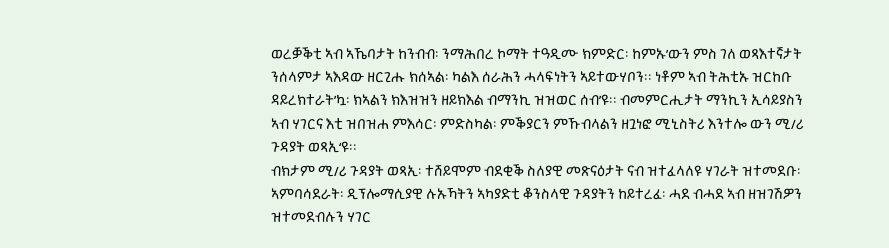ወረቓቕቲ ኣብ ኣኼባታት ከንብብ፡ ንማሕበረ ኮማት ተዓዲሙ ክምድር፡ ከምኡ’ውን ምስ ገለ ወጻእተኛታት ንሰላምታ ኣእዳው ዘርጊሑ ክሰኣል፡ ካልእ ሰራሕን ሓላፍነትን ኣይተውሃቦን፡፡ ነቶም ኣብ ትሕቲኡ ዝርከቡ ዳይረክተራት’ኳ፡ ክኣልን ክእዝዝን ዘይክእል ብማንኪ ዝዝወር ሰብ’ዩ፡፡ ብመምርሒታት ማንኪን ኢሳይያስን ኣብ ሃገርና እቲ ዝበዝሐ ምእሳር፡ ምድስካል፡ ምቕያርን ምኹብላልን ዘጓነፎ ሚኒስትሪ እንተሎ ውን ሚ/ሪ ጉዳያት ወጻኢ‘ዩ፡፡
ብክታም ሚ/ሪ ጉዳያት ወጻኢ፡ ተሸይሞም ብደቂቕ ስለያዊ መጽናዕታት ናብ ዝተፈላለዩ ሃገራት ዝተመደቡ፡ ኣምባሳደራት፡ ዲፕሎማሲያዊ ሉኡኻትን ኣካያድቲ ቆንስላዊ ጉዳያትን ከይተረፈ፡ ሓደ ብሓደ ኣብ ዘዝገሽዎን ዝተመደብሉን ሃገር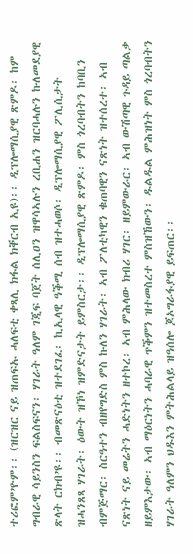ተሪፎም’ዮም፡፡ (ዝርዝር ናይ ዝጠፍኡ ሓለፍቲ ቀጻሊ ክፋል ክቐርብ ኢዩ)፡፡ ዲፕሎማሲያዊ ጽምዶ፡ ከም ግብራዊ ሳይንስን ፍልስፍናን፡ ሃገራት ዓለም ገጂፍ ባጀት ሰሊዐን ዝዋሳኣሉን ረቢሐን ዝርባሓሉን ኩለመደያዊ ጽላት ርክብ’ዩ፡፡ ብመጽናዕቲ ዝተደገፈ፡ ኪኢላዊ ዓቕሚ ሰብ ዝተሓወሶ፡ ዲፕሎማሲያዊ ፖሊሲታት ዝሓንጸጻ ሃገራት፡ ዕውት ዝኾነ ዝምድናታት ይምስርታ፡፡ ዲፕሎማሲያዊ ጽምዶ፡ ምስ ጎረባብትን ከባቢን ብምጅማር፡ ስርዓተን ብዘየግድስ ምስ ኩለን ሃገራት፡ ኣብ ፖለቲካዊን ቁጠባዊን ናጽነት ዝተሰረተ፡ ኣብ ናጽነት ናይ መሬትን ሓድነትን ዘተኮረ፡ ኣብ ምሕላው ክብሪ ሃገር፡ ዘይምውራር፡ ኣብ ውሽጣዊ ጉዳይ ጣልቃ ዘይምእታው፡ ኣብ ማዕርነትን ሓባራዊ ጥቕምን ዝተመስረተ ምስዝኸውን፡ ዱልዱል ምሕዝነት ምስ ጎረባብትን ሃገራት ዓለምን ህዱእን ምትሕልላይ ዝዓሰሎ ጆኦግራፋያዊ ይፍጠር፡፡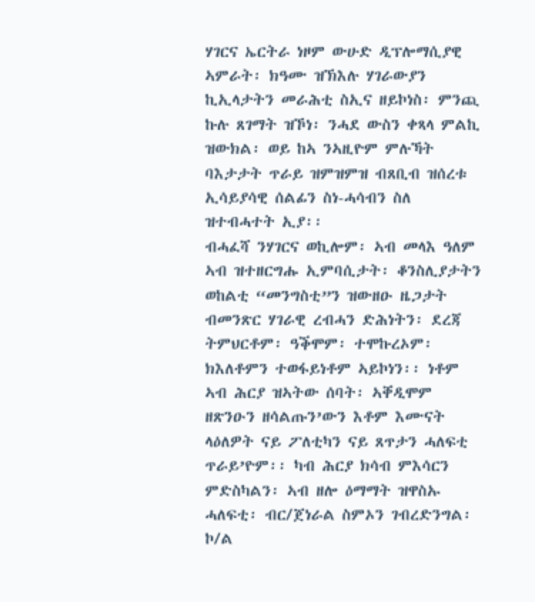ሃገርና ኤርትራ ነዞም ውሁድ ዲፕሎማሲያዊ ኣምራት፡ ክዓሙ ዝኽእሉ ሃገራውያን ኪኢላታትን መራሕቲ ስኢና ዘይኮነስ፡ ምንጪ ኩሉ ጸገማት ዝኾነ፡ ንሓደ ውስን ቀጻላ ምልኪ ዝውክል፡ ወይ ከኣ ንኣዚዮም ምሉኻት ባእታታት ጥራይ ዝምዝምዝ ብጸቢብ ዝሰረቱ ኢሳይያሳዊ ሰልፊን ስነ-ሓሳብን ስለ ዝተብሓተት ኢያ፡፡
ብሓፈሻ ንሃገርና ወኪሎም፡ ኣብ መላእ ዓለም ኣብ ዝተዘርግሑ ኢምባሲታት፡ ቆንስሊያታትን ወከልቲ “መንግስቲ”ን ዝውዘዑ ዜጋታት ብመንጽር ሃገራዊ ረብሓን ድሕነትን፡ ደረጃ ትምህርቶም፡ ዓቕሞም፡ ተሞኩረኦም፡ ክእለቶምን ተወፋይነቶም ኣይኮነን፡፡ ነቶም ኣብ ሕርያ ዝኣትው ሰባት፡ ኣቐዲሞም ዘጽንዑን ዘሳልጡን’ውን እቶም እሙናት ላዕለዎት ናይ ፖለቲካን ናይ ጸጥታን ሓለፍቲ ጥራይ’ዮም፡፡ ካብ ሕርያ ክሳብ ምእሳርን ምድስካልን፡ ኣብ ዘሎ ዕማማት ዝዋስኡ ሓለፍቲ፡ ብር/ጀነራል ስምኦን ገብረድንግል፡ ኮ/ል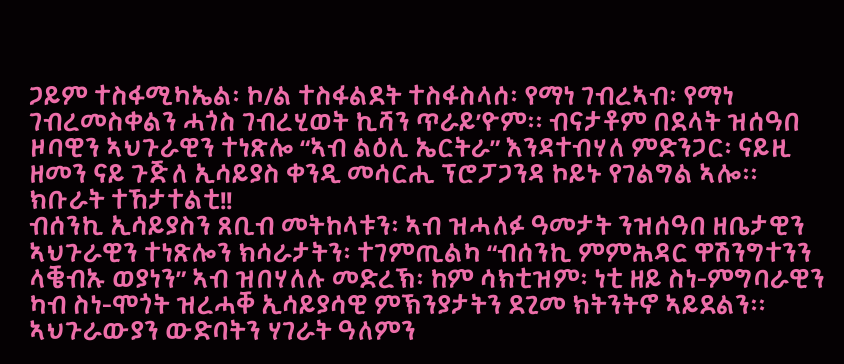ጋይም ተስፋሚካኤል፡ ኮ/ል ተስፋልደት ተስፋስላሰ፡ የማነ ገብረኣብ፡ የማነ ገብረመስቀልን ሓጎስ ገብረሂወት ኪሻን ጥራይ’ዮም፡፡ ብናታቶም በደላት ዝሰዓበ ዞባዊን ኣህጉራዊን ተነጽሎ “ኣብ ልዕሊ ኤርትራ” እንዳተብሃለ ምድንጋር፡ ናይዚ ዘመን ናይ ጉጅለ ኢሳይያስ ቀንዲ መሳርሒ ፕሮፓጋንዳ ኮይኑ የገልግል ኣሎ፡፡
ክቡራት ተኸታተልቲ!!
ብሰንኪ ኢሳይያስን ጸቢብ መትከላቱን፡ ኣብ ዝሓለፉ ዓመታት ንዝሰዓበ ዘቤታዊን ኣህጉራዊን ተነጽሎን ክሳራታትን፡ ተገምጢልካ “ብሰንኪ ምምሕዳር ዋሽንግተንን ላቔብኡ ወያነን” ኣብ ዝበሃለሉ መድረኽ፡ ከም ሳክቲዝም፡ ነቲ ዘይ ስነ-ምግባራዊን ካብ ስነ-ሞጎት ዝረሓቐ ኢሳይያሳዊ ምኽንያታትን ደጊመ ክትንትኖ ኣይደልን፡፡ ኣህጉራውያን ውድባትን ሃገራት ዓለምን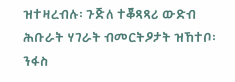ዝተዛረብሉ፡ ጉጅለ ተቖጻጻሪ ውድብ ሕቡራት ሃገራት ብመርትዖታት ዝኸተቦ፡ ንፋስ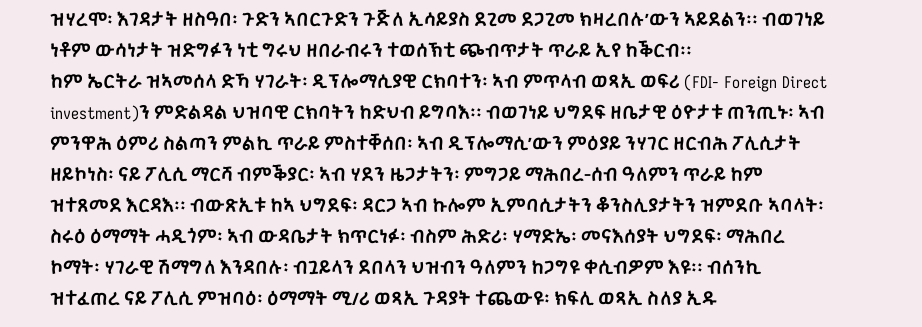ዝሃረሞ፡ እገዳታት ዘስዓበ፡ ጉድን ኣበርጉድን ጉጅለ ኢሳይያስ ደጊመ ደጋጊመ ክዛረበሉ’ውን ኣይደልን፡፡ ብወገነይ ነቶም ውሳነታት ዝድግፉን ነቲ ግሩህ ዘበራብሩን ተወሰኽቲ ጭብጥታት ጥራይ ኢየ ከቕርብ፡፡
ከም ኤርትራ ዝኣመሰላ ድኻ ሃገራት፡ ዲፕሎማሲያዊ ርክባተን፡ ኣብ ምጥላብ ወጻኢ ወፍሪ (FDI- Foreign Direct investment)ን ምድልዳል ህዝባዊ ርክባትን ከድህብ ይግባእ፡፡ ብወገነይ ህግደፍ ዘቤታዊ ዕዮታቱ ጠንጢኑ፡ ኣብ ምንዋሕ ዕምሪ ስልጣን ምልኪ ጥራይ ምስተቐሰበ፡ ኣብ ዲፕሎማሲ’ውን ምዕያይ ንሃገር ዘርብሕ ፖሊሲታት ዘይኮነስ፡ ናይ ፖሊሲ ማርሻ ብምቕያር፡ ኣብ ሃደን ዜጋታትን፡ ምግጋይ ማሕበረ-ሰብ ዓለምን ጥራይ ከም ዝተጸመደ እርዳእ፡፡ ብውጽኢቱ ከኣ ህግደፍ፡ ዳርጋ ኣብ ኩሎም ኢምባሲታትን ቆንስሊያታትን ዝምደቡ ኣባላት፡ ስሩዕ ዕማማት ሓዲጎም፡ ኣብ ውዳቤታት ክጥርነፉ፡ ብስም ሕድሪ፡ ሃማድኤ፡ መናእሰያት ህግደፍ፡ ማሕበረ ኮማት፡ ሃገራዊ ሽማግለ እንዳበሉ፡ ብጓይላን ደበላን ህዝብን ዓለምን ከጋግዩ ቀሲብዎም እዩ፡፡ ብሰንኪ ዝተፈጠረ ናይ ፖሊሲ ምዝባዕ፡ ዕማማት ሚ/ሪ ወጻኢ ጉዳያት ተጨውዩ፡ ክፍሊ ወጻኢ ስለያ ኢዱ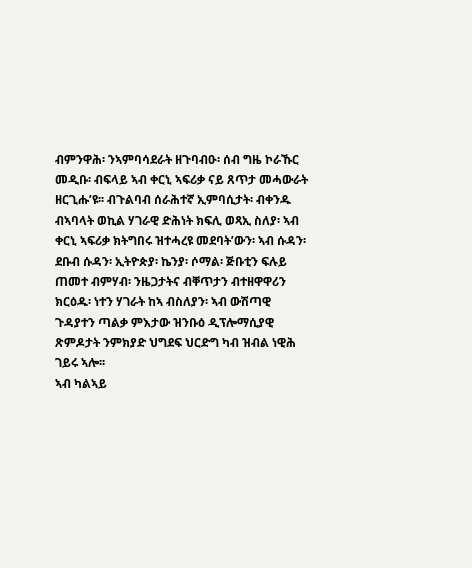ብምንዋሕ፡ ንኣምባሳደራት ዘጉባብዑ፡ ሰብ ግዜ ኮራኹር መዲቡ፡ ብፍላይ ኣብ ቀርኒ ኣፍሪቃ ናይ ጸጥታ መሓውራት ዘርጊሑ’ዩ፡፡ ብጉልባብ ሰራሕተኛ ኢምባሲታት፡ ብቀንዱ ብኣባላት ወኪል ሃገራዊ ድሕነት ክፍሊ ወጻኢ ስለያ፡ ኣብ ቀርኒ ኣፍሪቃ ክትግበሩ ዝተሓረዩ መደባት’ውን፡ ኣብ ሱዳን፡ ደቡብ ሱዳን፡ ኢትዮጵያ፡ ኬንያ፡ ሶማል፡ ጅቡቲን ፍሉይ ጠመተ ብምሃብ፡ ንዜጋታትና ብቐጥታን ብተዘዋዋሪን ክርዕዱ፡ ነተን ሃገራት ከኣ ብስለያን፡ ኣብ ውሽጣዊ ጉዳያተን ጣልቃ ምእታው ዝንቡዕ ዲፕሎማሲያዊ ጽምዶታት ንምክያድ ህግደፍ ህርድግ ካብ ዝብል ነዊሕ ገይሩ ኣሎ፡፡
ኣብ ካልኣይ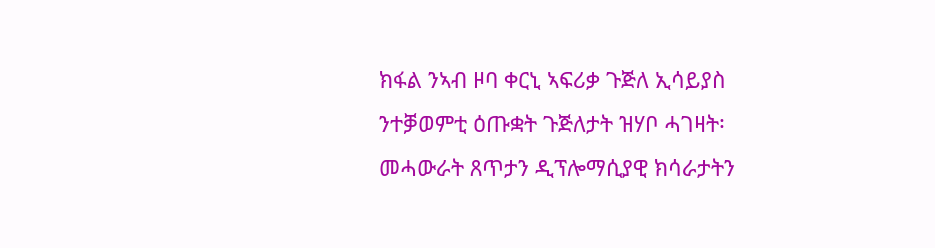ክፋል ንኣብ ዞባ ቀርኒ ኣፍሪቃ ጉጅለ ኢሳይያስ ንተቓወምቲ ዕጡቋት ጉጅለታት ዝሃቦ ሓገዛት፡ መሓውራት ጸጥታን ዲፕሎማሲያዊ ክሳራታትን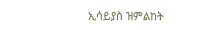ኢሳይያስ ዝምልከት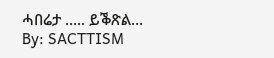ሓበሬታ ….. ይቕጽል…
By: SACTTISM